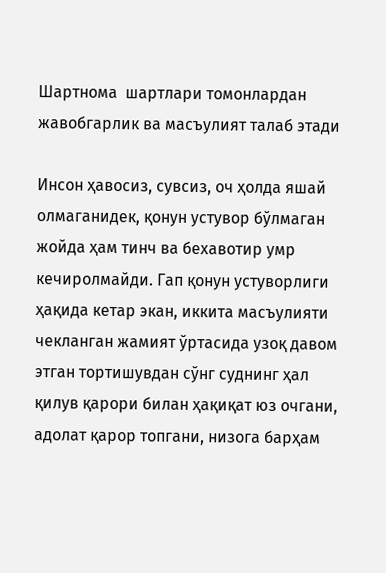Шартнома  шартлари томонлардан жавобгарлик ва масъулият талаб этади

Инсон ҳавосиз, сувсиз, оч ҳолда яшай олмаганидек, қонун устувор бўлмаган жойда ҳам тинч ва бехавотир умр кечиролмайди. Гап қонун устуворлиги ҳақида кетар экан, иккита масъулияти чекланган жамият ўртасида узоқ давом этган тортишувдан сўнг суднинг ҳал қилув қарори билан ҳақиқат юз очгани, адолат қарор топгани, низога барҳам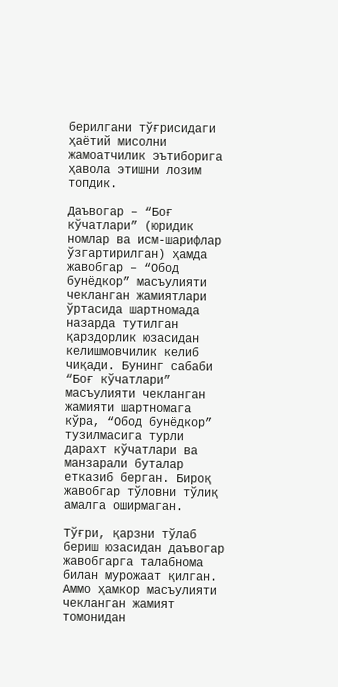берилгани тўғрисидаги ҳаётий мисолни жамоатчилик эътиборига ҳавола этишни лозим топдик.

Даъвогар – “Боғ кўчатлари” (юридик номлар ва исм-шарифлар ўзгартирилган) ҳамда жавобгар – “Обод бунёдкор” масъулияти чекланган жамиятлари ўртасида шартномада назарда тутилган қарздорлик юзасидан келишмовчилик келиб чиқади. Бунинг сабаби “Боғ кўчатлари” масъулияти чекланган жамияти шартномага кўра, “Обод бунёдкор” тузилмасига турли дарахт кўчатлари ва манзарали буталар етказиб берган. Бироқ жавобгар тўловни тўлиқ амалга оширмаган.

Тўғри, қарзни тўлаб бериш юзасидан даъвогар жавобгарга талабнома билан мурожаат қилган. Аммо ҳамкор масъулияти чекланган жамият томонидан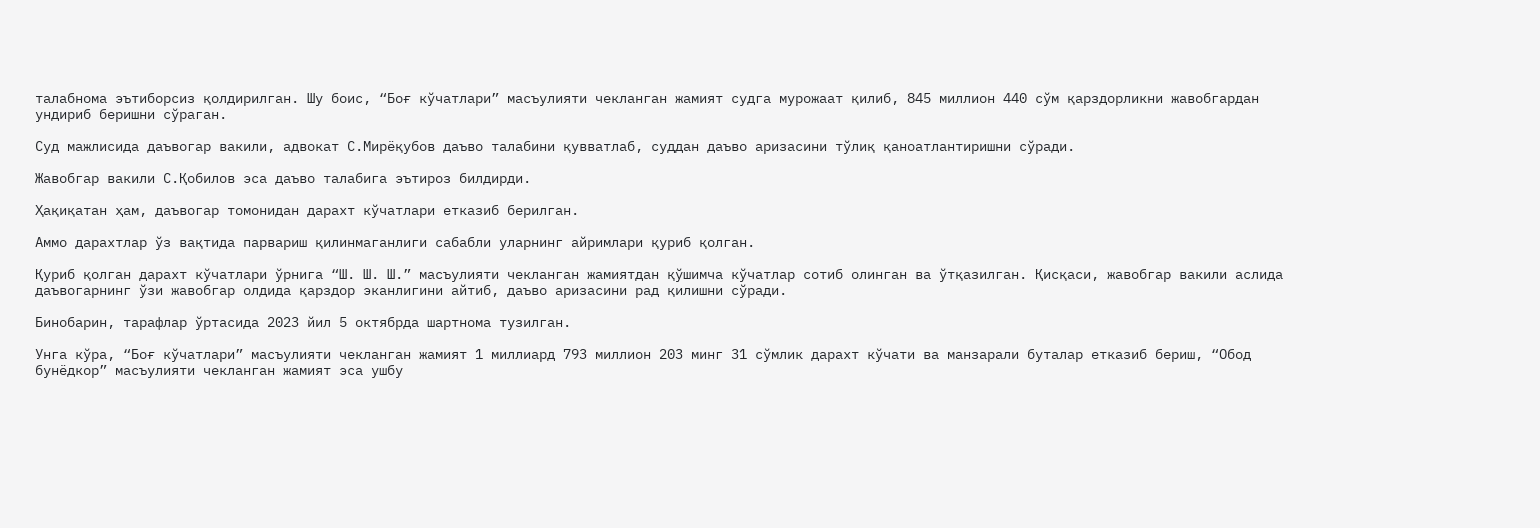талабнома эътиборсиз қолдирилган. Шу боис, “Боғ кўчатлари” масъулияти чекланган жамият судга мурожаат қилиб, 845 миллион 440 сўм қарздорликни жавобгардан ундириб беришни сўраган.

Суд мажлисида даъвогар вакили, адвокат С.Мирёқубов даъво талабини қувватлаб, суддан даъво аризасини тўлиқ қаноатлантиришни сўради.

Жавобгар вакили С.Қобилов эса даъво талабига эътироз билдирди.

Ҳақиқатан ҳам, даъвогар томонидан дарахт кўчатлари етказиб берилган.

Аммо дарахтлар ўз вақтида парвариш қилинмаганлиги сабабли уларнинг айримлари қуриб қолган.

Қуриб қолган дарахт кўчатлари ўрнига “Ш. Ш. Ш.” масъулияти чекланган жамиятдан қўшимча кўчатлар сотиб олинган ва ўтқазилган. Қисқаси, жавобгар вакили аслида даъвогарнинг ўзи жавобгар олдида қарздор эканлигини айтиб, даъво аризасини рад қилишни сўради.

Бинобарин, тарафлар ўртасида 2023 йил 5 октябрда шартнома тузилган.

Унга кўра, “Боғ кўчатлари” масъулияти чекланган жамият 1 миллиард 793 миллион 203 минг 31 сўмлик дарахт кўчати ва манзарали буталар етказиб бериш, “Обод бунёдкор” масъулияти чекланган жамият эса ушбу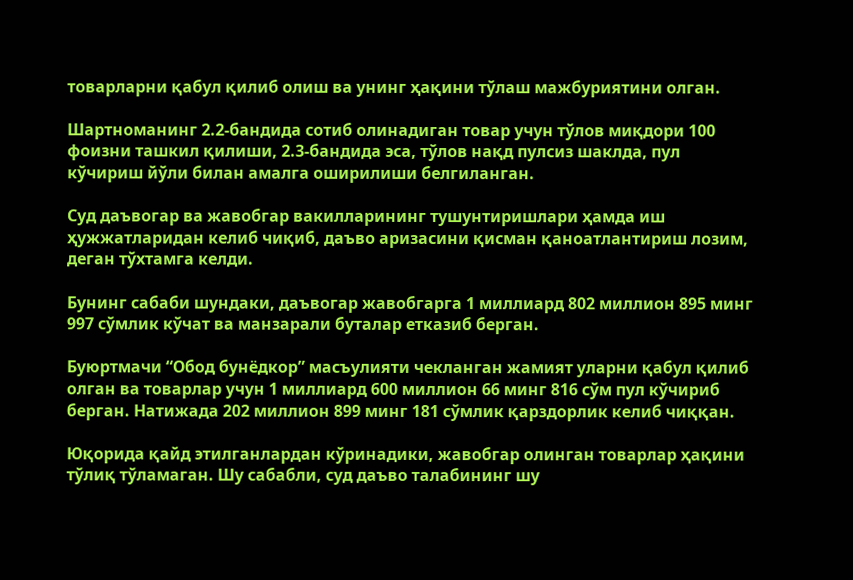товарларни қабул қилиб олиш ва унинг ҳақини тўлаш мажбуриятини олган.

Шартноманинг 2.2-бандида сотиб олинадиган товар учун тўлов миқдори 100 фоизни ташкил қилиши, 2.3-бандида эса, тўлов нақд пулсиз шаклда, пул кўчириш йўли билан амалга оширилиши белгиланган.

Суд даъвогар ва жавобгар вакилларининг тушунтиришлари ҳамда иш ҳужжатларидан келиб чиқиб, даъво аризасини қисман қаноатлантириш лозим, деган тўхтамга келди.

Бунинг сабаби шундаки, даъвогар жавобгарга 1 миллиард 802 миллион 895 минг 997 сўмлик кўчат ва манзарали буталар етказиб берган.

Буюртмачи “Обод бунёдкор” масъулияти чекланган жамият уларни қабул қилиб олган ва товарлар учун 1 миллиард 600 миллион 66 минг 816 сўм пул кўчириб берган. Натижада 202 миллион 899 минг 181 сўмлик қарздорлик келиб чиққан.

Юқорида қайд этилганлардан кўринадики, жавобгар олинган товарлар ҳақини тўлиқ тўламаган. Шу сабабли, суд даъво талабининг шу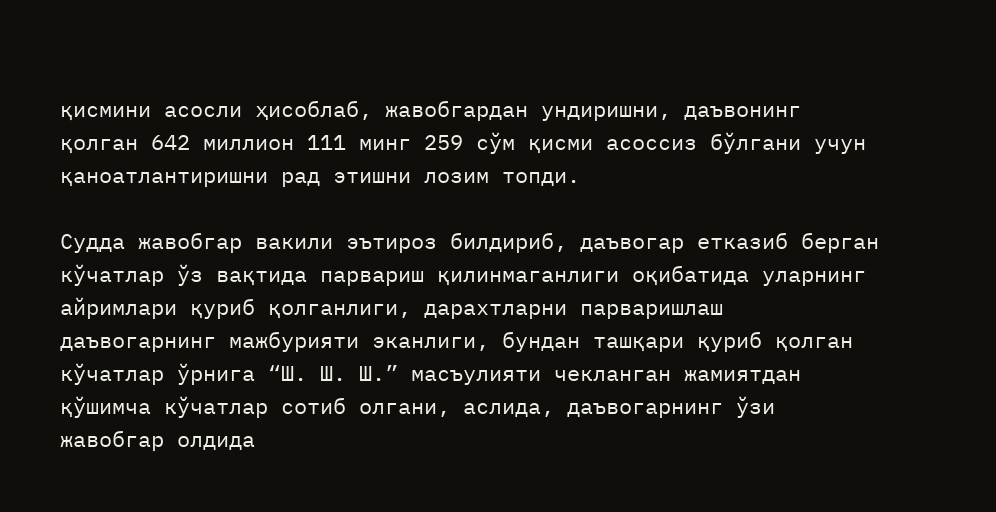қисмини асосли ҳисоблаб, жавобгардан ундиришни, даъвонинг қолган 642 миллион 111 минг 259 сўм қисми асоссиз бўлгани учун қаноатлантиришни рад этишни лозим топди.

Судда жавобгар вакили эътироз билдириб, даъвогар етказиб берган кўчатлар ўз вақтида парвариш қилинмаганлиги оқибатида уларнинг айримлари қуриб қолганлиги, дарахтларни парваришлаш даъвогарнинг мажбурияти эканлиги, бундан ташқари қуриб қолган кўчатлар ўрнига “Ш. Ш. Ш.” масъулияти чекланган жамиятдан қўшимча кўчатлар сотиб олгани, аслида, даъвогарнинг ўзи жавобгар олдида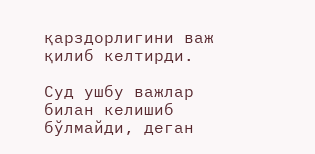қарздорлигини важ қилиб келтирди.

Суд ушбу важлар билан келишиб бўлмайди, деган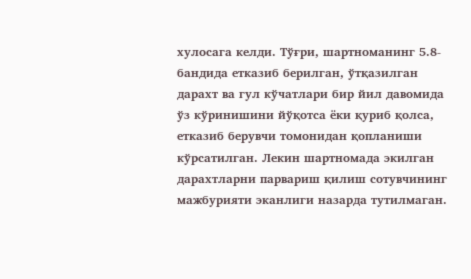хулосага келди. Тўғри, шартноманинг 5.8-бандида етказиб берилган, ўтқазилган дарахт ва гул кўчатлари бир йил давомида ўз кўринишини йўқотса ёки қуриб қолса, етказиб берувчи томонидан қопланиши кўрсатилган. Лекин шартномада экилган дарахтларни парвариш қилиш сотувчининг мажбурияти эканлиги назарда тутилмаган.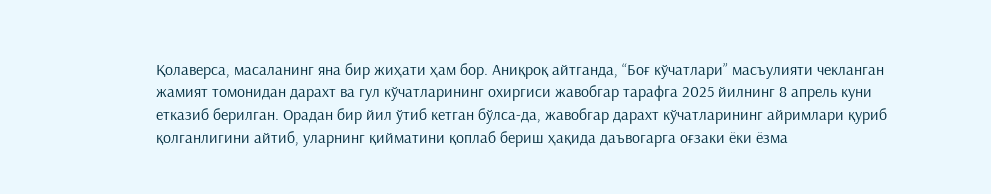Қолаверса, масаланинг яна бир жиҳати ҳам бор. Аниқроқ айтганда, “Боғ кўчатлари” масъулияти чекланган жамият томонидан дарахт ва гул кўчатларининг охиргиси жавобгар тарафга 2025 йилнинг 8 апрель куни етказиб берилган. Орадан бир йил ўтиб кетган бўлса-да, жавобгар дарахт кўчатларининг айримлари қуриб қолганлигини айтиб, уларнинг қийматини қоплаб бериш ҳақида даъвогарга оғзаки ёки ёзма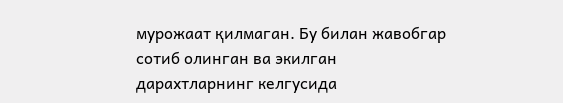мурожаат қилмаган. Бу билан жавобгар сотиб олинган ва экилган дарахтларнинг келгусида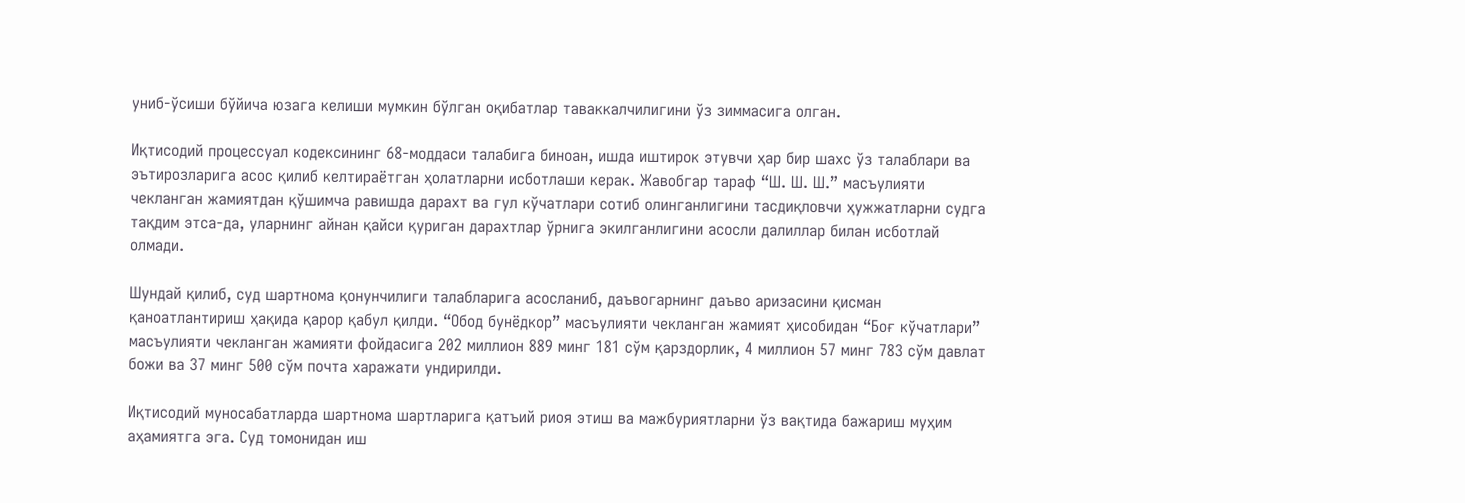униб-ўсиши бўйича юзага келиши мумкин бўлган оқибатлар таваккалчилигини ўз зиммасига олган.

Иқтисодий процессуал кодексининг 68-моддаси талабига биноан, ишда иштирок этувчи ҳар бир шахс ўз талаблари ва эътирозларига асос қилиб келтираётган ҳолатларни исботлаши керак. Жавобгар тараф “Ш. Ш. Ш.” масъулияти чекланган жамиятдан қўшимча равишда дарахт ва гул кўчатлари сотиб олинганлигини тасдиқловчи ҳужжатларни судга тақдим этса-да, уларнинг айнан қайси қуриган дарахтлар ўрнига экилганлигини асосли далиллар билан исботлай олмади.

Шундай қилиб, суд шартнома қонунчилиги талабларига асосланиб, даъвогарнинг даъво аризасини қисман қаноатлантириш ҳақида қарор қабул қилди. “Обод бунёдкор” масъулияти чекланган жамият ҳисобидан “Боғ кўчатлари” масъулияти чекланган жамияти фойдасига 202 миллион 889 минг 181 сўм қарздорлик, 4 миллион 57 минг 783 сўм давлат божи ва 37 минг 500 сўм почта харажати ундирилди.

Иқтисодий муносабатларда шартнома шартларига қатъий риоя этиш ва мажбуриятларни ўз вақтида бажариш муҳим аҳамиятга эга. Суд томонидан иш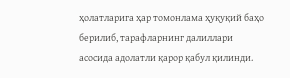ҳолатларига ҳар томонлама ҳуқуқий баҳо берилиб, тарафларнинг далиллари асосида адолатли қарор қабул қилинди.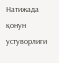Натижада қонун устуворлиги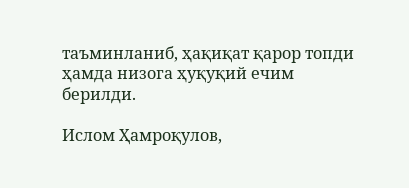таъминланиб, ҳақиқат қарор топди ҳамда низога ҳуқуқий ечим берилди.

Ислом Ҳамроқулов,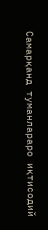Самарқанд туманлараро иқтисодий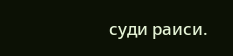суди раиси.